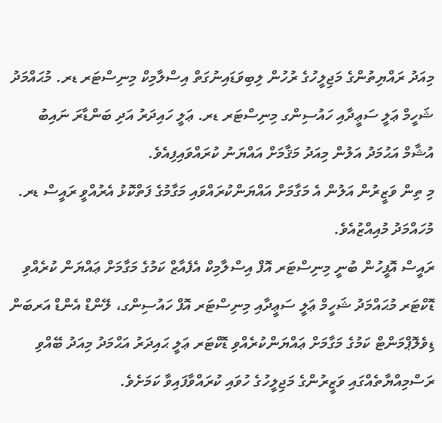މިއަދު ރައްޔިތުންގެ މަޖިލީހުގެ ރުހުން ލިބިވަޑައިނުގަތް އިސްލާމިކް މިނިސްޓަރ ޑރ. މުޙައްމަދު ޝަހީމް ޢަލީ ސަޢީދާއި ހައުސިންގ މިނިސްޓަރ ޑރ. ޢަލީ ހައިދަރު އަދި ބަންޑާރަ ނައިބު އުޝާމް އަޙުމަދު އަލުން މިއަދު މަޤާމަށް އައްޔަނު ކުރައްވައިފިއެވެ.
މި ތިން ވަޒީރުން އަލުން އެ މަގާމަށް އައްޔަންކުރައްވައި މަގާމުގެ ފަތްކޮޅު އެރުއްވީ ރައީސް ޑރ. މުހައްމަދު މުއިއްޒުއެވެ.
ރައީސް އޮފީހުން ބުނީ މިނިސްޓަރ އޮފް އިސްލާމިކް އެފެއާޒް ކަމުގެ މަގާމަށް ޢައްޔަން ކުރެއްވި ޑޮކްޓަރ މުޙައްމަދު ޝަހީމް ޢަލީ ސަޢީދާއި މިނިސްޓަރ އޮފް ހައުސިންގ، ލޭންޑް އެންޑް އަރބަން ޑިވެލޮޕްމަންޓް ކަމުގެ މަގާމަށް ޢައްޔަންކުރެއްވި ޑޮކްޓަރ ޢަލީ ޙައިދަރު އަޙްމަދު މިއަދު ބޭއްވި ރަސްމިއްޔާތެއްގައި ވަޒީރުންގެ މަޖިލީހުގެ ހުވައި ކުރައްވާފައިވާ ކަމަށެވެ.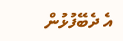އެ ދެބޭފުޅުން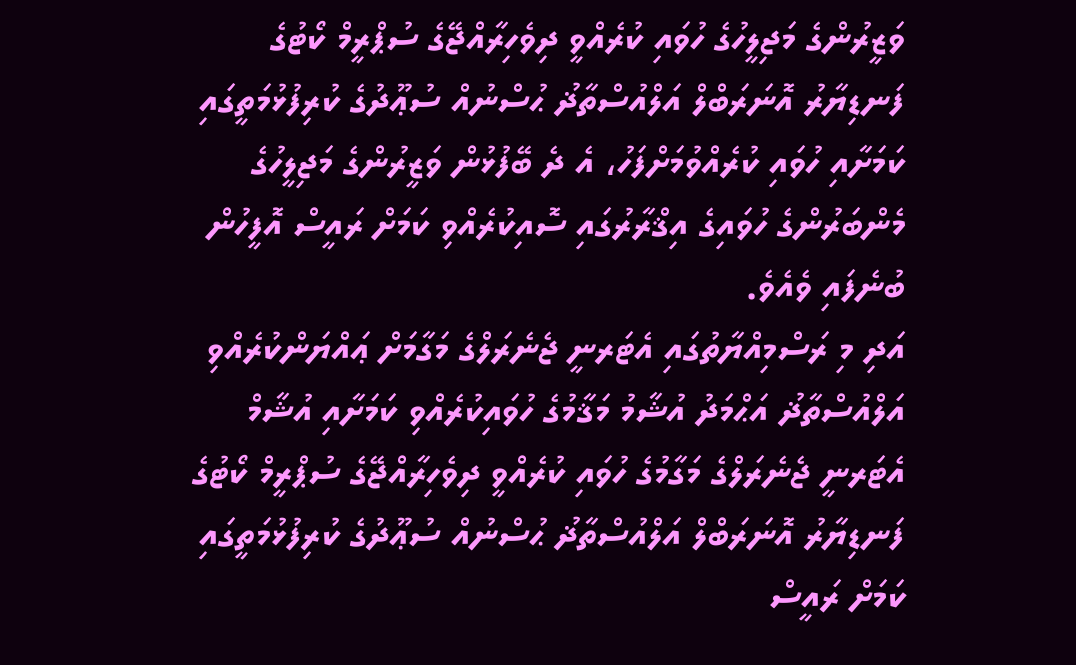ވަޒީރުންގެ މަޖިލީހުގެ ހުވައި ކުރެއްވީ ދިވެހިރާއްޖޭގެ ސުޕްރީމް ކޯޓުގެ ފަނޑިޔާރު އޮނަރަބްލް އަލްއުސްތާޛު ޙުސްނުއް ސުޢޫދުގެ ކުރިފުޅުމަތީގައި ކަމަށާއި ހުވައި ކުރެއްވުމަށްފަހު، އެ ދެ ބޭފުޅުން ވަޒީރުންގެ މަޖިލީހުގެ މެންބަރުންގެ ހުވައިގެ އިޤްރާރުގައި ސޮއިކުރެއްވި ކަމަށް ރައީސް އޮފީހުން ބުނެފައި ވެއެވެ.
އަދި މި ރަސްމިއްޔާތުގައި އެޓަރނީ ޖެނެރަލްގެ މަގާމަށް ޢައްޔަންކުރެއްވި އަލްއުސްތާޛު އަޙްމަދު އުޝާމު މަޤާމުގެ ހުވައިކުރެއްވި ކަމަށާއި އުޝާމް އެޓަރނީ ޖެނެރަލްގެ މަގާމުގެ ހުވައި ކުރެއްވީ ދިވެހިރާއްޖޭގެ ސުޕްރީމް ކޯޓުގެ ފަނޑިޔާރު އޮނަރަބްލް އަލްއުސްތާޛު ޙުސްނުއް ސުޢޫދުގެ ކުރިފުޅުމަތީގައި ކަމަށް ރައީސް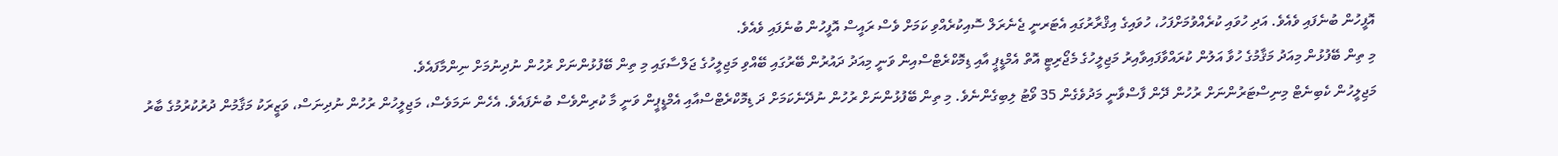އޮފީހުން ބުނެފައި ވެއެވެ. އަދި ހުވައި ކުރެއްވުމަށްފަހު، ހުވައިގެ އިޤްރާރުގައި އެޓަރނީ ޖެނެރަލް ސޮއިކުރެއްވި ކަމަށް ވެސް ރައީސް އޮފީހުން ބުނެފައި ވެއެވެ.
މި ތިން ބޭފުޅުން މިއަދު މަޤާމުގެ ހުވާ އަލުން ކުރައްވާފައިވާއިރު މަޖިލީހުގެ މެޖޯރިޓީ އޮތް އެމްޑީޕީ އާއި ޑިމޮކްރެޓްސްއިން ވަނީ މިއަދު ދައުރުން ބޭރުގައި ބޭއްވި މަޖިލީހުގެ ޖަލްސާގައި މި ތިން ބޭފުޅުންނަށް ރުހުން ނުދިނުމަށް ނިންމާފައެވެ.
މަޖިލީހުން ކެބިނެޓް މިނިސްޓަރުންނަށް ރުހުން ދޭން ފާސްވާނީ މަދުވެގެން 35 ވޯޓު ލިބިގެންނެވެ. މި ތިން ބޭފުޅުންނަށް ރުހުން ނުދޭނެކަމަށް ދަ ޑިމޮކްރެޓްސްއާއި އެމްޑީޕީން ވަނީ މާ ކުރިންވެސް ބުނެފައެވެ. އެހެން ނަމަވެސް، މަޖިލީހުން ރުހުން ނުދިނަސް، ވަޒީރަކު މަޤާމުން ދުރުކުރުމުގެ ބާރު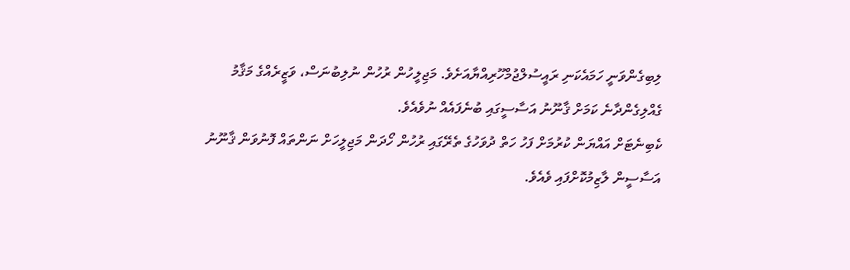ލިބިގެންވަނީ ހަމައެކަނި ރައީސުލްޖުމްހޫރިއްޔާއަށެވެ. މަޖިލީހުން ރުހުން ނުލިބުނަސް، ވަޒީރެއްގެ މަޤާމު ގެއްލިގެންދާނެ ކަމަށް ޤާނޫނު އަސާސީގައި ބުނެފައެއް ނުވެއެވެ.
ކެބިނެޓަށް އައްޔަން ކުރުމަށް ފަހު ހަތް ދުވަހުގެ ތެރޭގައި ރުހުން ހޯދަން މަޖިލީހަށް ނަންތައް ފޮނުވަން ޤާނޫނު އަސާސީން ލާޒިމުކޮށްފައި ވެއެވެ.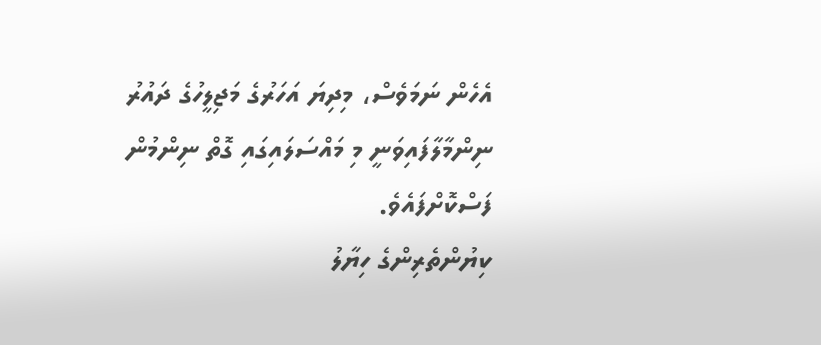އެހެން ނަމަވެސް، މިދިޔަ އަހަރުގެ މަޖިލީހުގެ ދައުރު ނިންމާލާފައިވަނީ މި މައްސަލައިގައި ގޮތް ނިންމުން ފަސްކޮށްފައެވެ.
ކިޔުންތެރިންގެ ހިޔާލު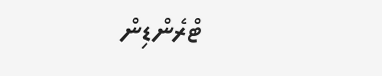ޓްރެންޑިން